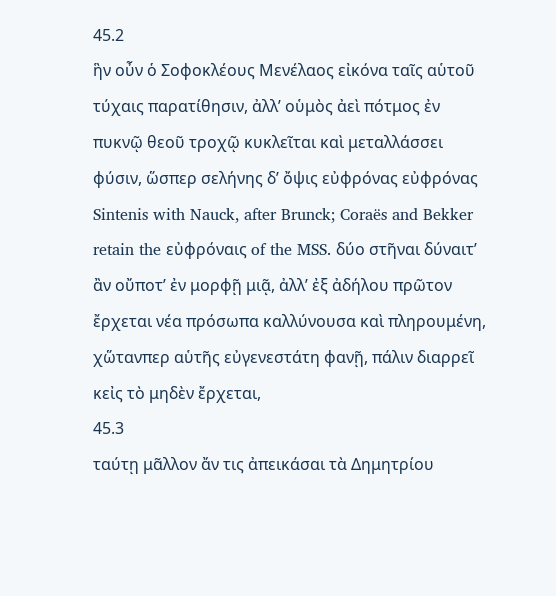45.2
ἣν οὖν ὁ Σοφοκλέους Μενέλαος εἰκόνα ταῖς αὑτοῦ τύχαις παρατίθησιν, ἀλλʼ οὑμὸς ἀεὶ πότμος ἐν πυκνῷ θεοῦ τροχῷ κυκλεῖται καὶ μεταλλάσσει φύσιν, ὥσπερ σελήνης δʼ ὄψις εὐφρόνας εὐφρόνας Sintenis with Nauck, after Brunck; Coraës and Bekker retain the εὐφρόναις of the MSS. δύο στῆναι δύναιτʼ ἂν οὔποτʼ ἐν μορφῇ μιᾷ, ἀλλʼ ἐξ ἀδήλου πρῶτον ἔρχεται νέα πρόσωπα καλλύνουσα καὶ πληρουμένη, χὥτανπερ αὑτῆς εὐγενεστάτη φανῇ, πάλιν διαρρεῖ κεἰς τὸ μηδὲν ἔρχεται,
45.3
ταύτῃ μᾶλλον ἄν τις ἀπεικάσαι τὰ Δημητρίου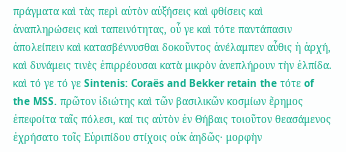πράγματα καὶ τὰς περὶ αὐτὸν αὐξήσεις καὶ φθίσεις καὶ ἀναπληρώσεις καὶ ταπεινότητας, οὗ γε καὶ τότε παντάπασιν ἀπολείπειν καὶ κατασβέννυσθαι δοκοῦντος ἀνέλαμπεν αὖθις ἡ ἀρχή, καὶ δυνάμεις τινὲς ἐπιρρέουσαι κατὰ μικρὸν ἀνεπλήρουν τὴν ἐλπίδα. καὶ τό γε τό γε Sintenis: Coraës and Bekker retain the τότε of the MSS. πρῶτον ἰδιώτης καὶ τῶν βασιλικῶν κοσμίων ἔρημος ἐπεφοίτα ταῖς πόλεσι, καί τις αὐτὸν ἐν Θήβαις τοιοῦτον θεασάμενος ἐχρήσατο τοῖς Εὐριπίδου στίχοις οὐκ ἀηδῶς· μορφὴν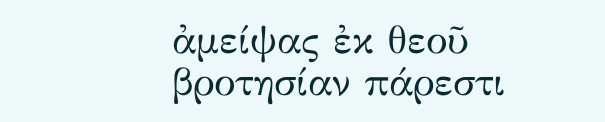ἀμείψας ἐκ θεοῦ βροτησίαν πάρεστι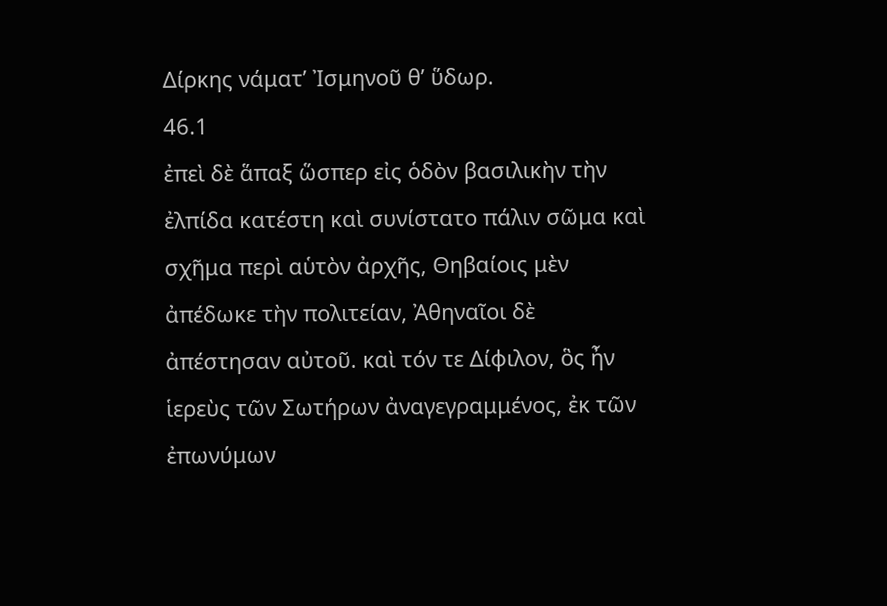Δίρκης νάματʼ Ἰσμηνοῦ θʼ ὕδωρ.
46.1
ἐπεὶ δὲ ἅπαξ ὥσπερ εἰς ὁδὸν βασιλικὴν τὴν ἐλπίδα κατέστη καὶ συνίστατο πάλιν σῶμα καὶ σχῆμα περὶ αὑτὸν ἀρχῆς, Θηβαίοις μὲν ἀπέδωκε τὴν πολιτείαν, Ἀθηναῖοι δὲ ἀπέστησαν αὐτοῦ. καὶ τόν τε Δίφιλον, ὃς ἦν ἱερεὺς τῶν Σωτήρων ἀναγεγραμμένος, ἐκ τῶν ἐπωνύμων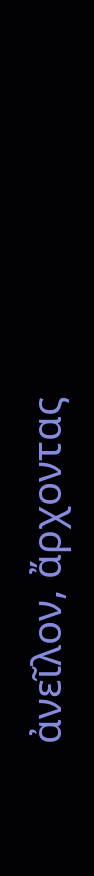ἀνεῖλον, ἄρχοντας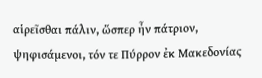αἱρεῖσθαι πάλιν, ὥσπερ ἦν πάτριον, ψηφισάμενοι, τόν τε Πύρρον ἐκ Μακεδονίας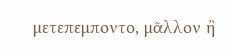μετεπεμποντο, μᾶλλον ἢ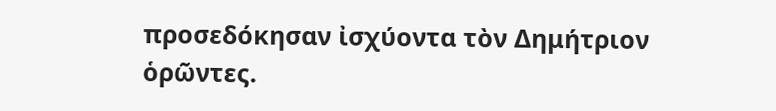προσεδόκησαν ἰσχύοντα τὸν Δημήτριον ὁρῶντες.